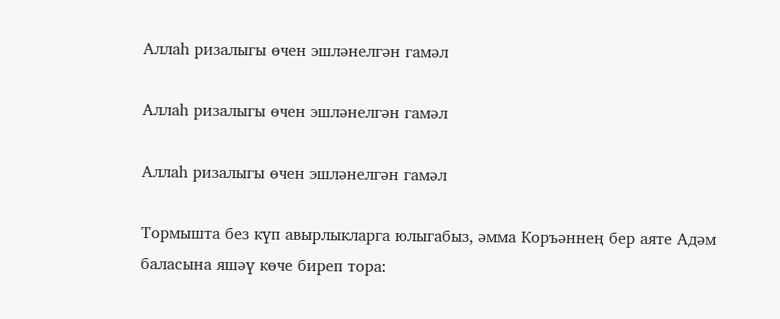Аллаһ ризалыгы өчен эшләнелгән гамәл

Аллаһ ризалыгы өчен эшләнелгән гамәл

Аллаһ ризалыгы өчен эшләнелгән гамәл

Тормышта без күп авырлыкларга юлыгабыз, әмма Коръәннең бер аяте Адәм баласына яшәү көче биреп тора: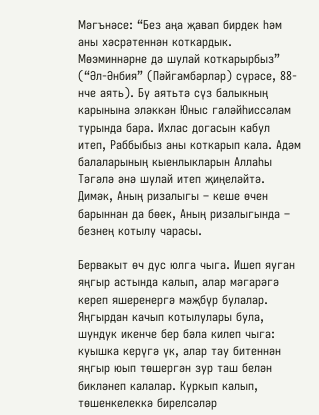Мәгънәсе: “Без аңа җавап бирдек һәм аны хәсрәтеннән коткардык. Мөэминнәрне дә шулай коткарырбыз” (“Әл-Әнбия” (Пәйгамбәрләр) сүрәсе, 88-нче аять). Бу аятьтә сүз балыкның карынына эләккән Юныс галәйһиссәлам турында бара. Ихлас догасын кабул итеп, Раббыбыз аны коткарып кала. Адәм балаларының кыенлыкларын Аллаһы Тәгәлә әнә шулай итеп җиңеләйтә. Димәк, Аның ризалыгы – кеше өчен барыннан да бөек, Аның ризалыгында – безнең котылу чарасы.

Бервакыт өч дус юлга чыга. Ишеп яуган яңгыр астында калып, алар мәгарәгә кереп яшеренергә мәҗбүр булалар. Яңгырдан качып котылулары була, шундук икенче бер бәла килеп чыга: куышка керүгә үк, алар тау битеннән яңгыр юып төшергән зур таш белән бикләнеп калалар. Куркып калып, төшенкелеккә бирелсәләр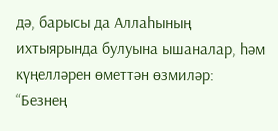дә, барысы да Аллаһының ихтыярында булуына ышаналар, һәм күңелләрен өметтән өзмиләр: “Безнең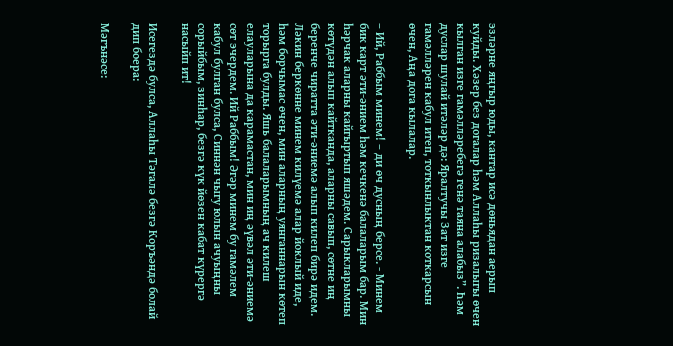эзләрне яңгыр юды, кантар исә дөньядан аерып куйды. Хәзер без догалар һәм Аллаһы ризалыгы өчен кылган изге гамәлләребегә генә таяна алабыз”. Һәм дуслар шулай итәләр дә: Яралтучы Зат изге гамәлләрен кабул итеп, тоткынлыктан коткарсын өчен, Аңа дога кылалар.

– Ий, Раббым минем! – ди өч дусның берсе. - Минем бик карт әти-әнием һәм кечкенә балаларым бар. Мин һәрчак аларны кайгыртып яшәдем. Сарыкларымны көтүдән алып кайтканда, аларны савып, сөтне иң беренче чиратта әти-әниемә алып килеп бирә идем. Ләкин беркөнне минем килүемә алар йоклый иде, һәм борчымас өчен, мин аларның уянганнарын көтеп торырга булды. Яшь балаларымның ач килеш елауларына да карамастан, мин иң әүвәл әти-әниемә сөт эчердем. Ий Раббым! Әгәр минем бу гамәлем кабул булган булса, Синнән чыгу юлын ачуыңны сорыйбым, зинһар, безгә күк йөзен кабат күрергә насыйп ит!

Исегездә булса, Аллаһы Тәгалә безгә Коръәндә болай дип боера:

Мәгънәсе: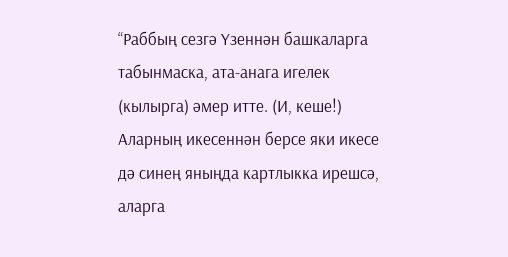“Раббың сезгә Үзеннән башкаларга табынмаска, ата-анага игелек (кылырга) әмер итте. (И, кеше!) Аларның икесеннән берсе яки икесе дә синең яныңда картлыкка ирешсә, аларга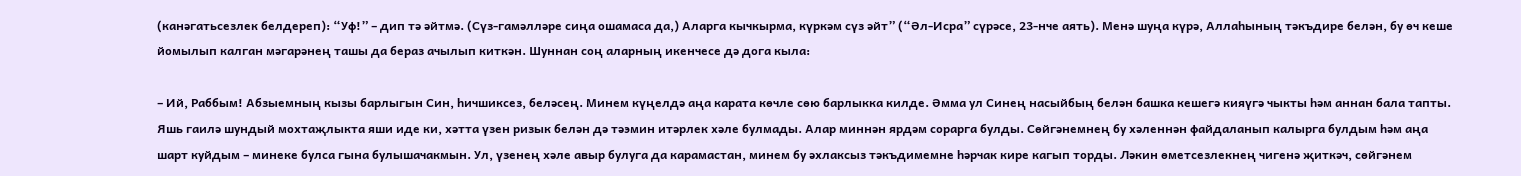(канәгатьсезлек белдереп): “Уф!” – дип тә әйтмә. (Сүз-гамәлләре сиңа ошамаса да,) Аларга кычкырма, күркәм сүз әйт” (“Әл-Исра” сүрәсе, 23-нче аять). Менә шуңа күрә, Аллаһының тәкъдире белән, бу өч кеше йомылып калган мәгарәнең ташы да бераз ачылып киткән. Шуннан соң аларның икенчесе дә дога кыла:

– Ий, Раббым! Абзыемның кызы барлыгын Син, һичшиксез, беләсең. Минем күңелдә аңа карата көчле сөю барлыкка килде. Әмма ул Синең насыйбың белән башка кешегә кияүгә чыкты һәм аннан бала тапты. Яшь гаилә шундый мохтаҗлыкта яши иде ки, хәтта үзен ризык белән дә тәэмин итәрлек хәле булмады. Алар миннән ярдәм сорарга булды. Сөйгәнемнең бу хәленнән файдаланып калырга булдым һәм аңа шарт куйдым – минеке булса гына булышачакмын. Ул, үзенең хәле авыр булуга да карамастан, минем бу әхлаксыз тәкъдимемне һәрчак кире кагып торды. Ләкин өметсезлекнең чигенә җиткәч, сөйгәнем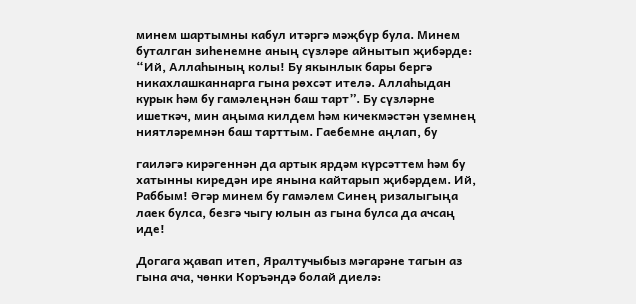минем шартымны кабул итәргә мәҗбүр була. Минем буталган зиһенемне аның сүзләре айнытып җибәрде: “Ий, Аллаһының колы! Бу якынлык бары бергә никахлашканнарга гына рөхсәт ителә. Аллаһыдан курык һәм бу гамәлеңнән баш тарт”. Бу сүзләрне ишеткәч, мин аңыма килдем һәм кичекмәстән үземнең ниятләремнән баш тарттым. Гаебемне аңлап, бу

гаиләгә кирәгеннән да артык ярдәм күрсәттем һәм бу хатынны киредән ире янына кайтарып җибәрдем. Ий, Раббым! Әгәр минем бу гамәлем Синең ризалыгыңа лаек булса, безгә чыгу юлын аз гына булса да ачсаң иде!

Догага җавап итеп, Яралтучыбыз мәгарәне тагын аз гына ача, чөнки Коръәндә болай диелә: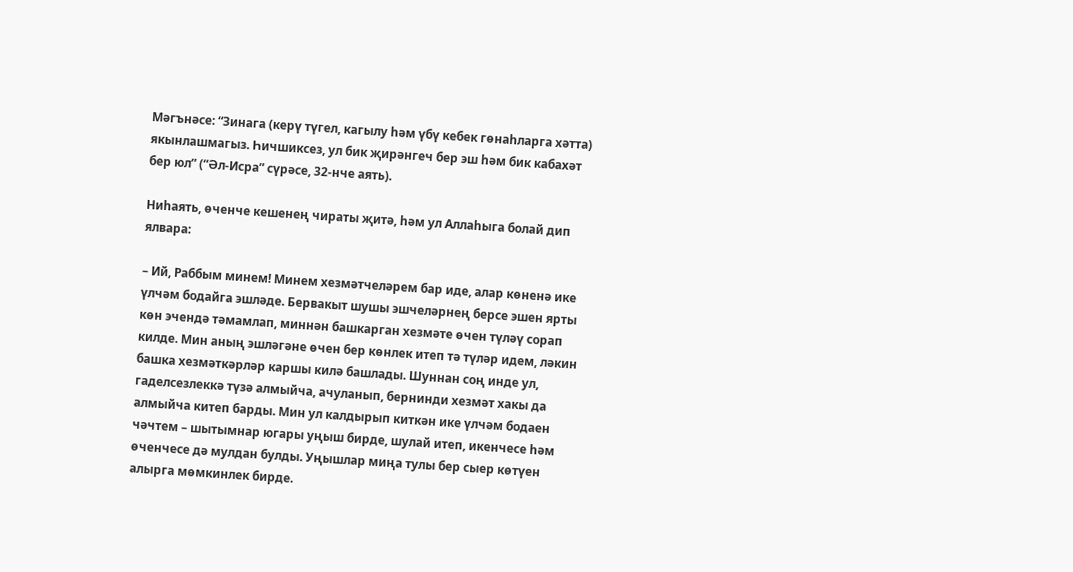Мәгънәсе: “Зинага (керү түгел, кагылу һәм үбү кебек гөнаһларга хәтта) якынлашмагыз. Һичшиксез, ул бик җирәнгеч бер эш һәм бик кабахәт бер юл” (“Әл-Исра” сүрәсе, 32-нче аять).

Ниһаять, өченче кешенең чираты җитә, һәм ул Аллаһыга болай дип ялвара:

– Ий, Раббым минем! Минем хезмәтчеләрем бар иде, алар көненә ике үлчәм бодайга эшләде. Бервакыт шушы эшчеләрнең берсе эшен ярты көн эчендә тәмамлап, миннән башкарган хезмәте өчен түләү сорап килде. Мин аның эшләгәне өчен бер көнлек итеп тә түләр идем, ләкин башка хезмәткәрләр каршы килә башлады. Шуннан соң инде ул, гаделсезлеккә түзә алмыйча, ачуланып, бернинди хезмәт хакы да алмыйча китеп барды. Мин ул калдырып киткән ике үлчәм бодаен чәчтем – шытымнар югары уңыш бирде, шулай итеп, икенчесе һәм өченчесе дә мулдан булды. Уңышлар миңа тулы бер сыер көтүен алырга мөмкинлек бирде.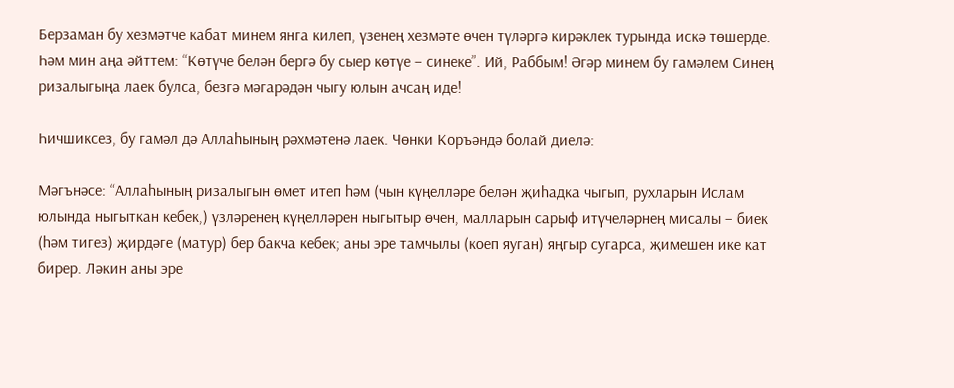Берзаман бу хезмәтче кабат минем янга килеп, үзенең хезмәте өчен түләргә кирәклек турында искә төшерде. Һәм мин аңа әйттем: “Көтүче белән бергә бу сыер көтүе – синеке”. Ий, Раббым! Әгәр минем бу гамәлем Синең ризалыгыңа лаек булса, безгә мәгарәдән чыгу юлын ачсаң иде!

Һичшиксез, бу гамәл дә Аллаһының рәхмәтенә лаек. Чөнки Коръәндә болай диелә:

Мәгънәсе: “Аллаһының ризалыгын өмет итеп һәм (чын күңелләре белән җиһадка чыгып, рухларын Ислам юлында ныгыткан кебек,) үзләренең күңелләрен ныгытыр өчен, малларын сарыф итүчеләрнең мисалы – биек (һәм тигез) җирдәге (матур) бер бакча кебек; аны эре тамчылы (коеп яуган) яңгыр сугарса, җимешен ике кат бирер. Ләкин аны эре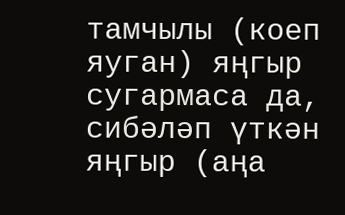тамчылы (коеп яуган) яңгыр сугармаса да, сибәләп үткән яңгыр (аңа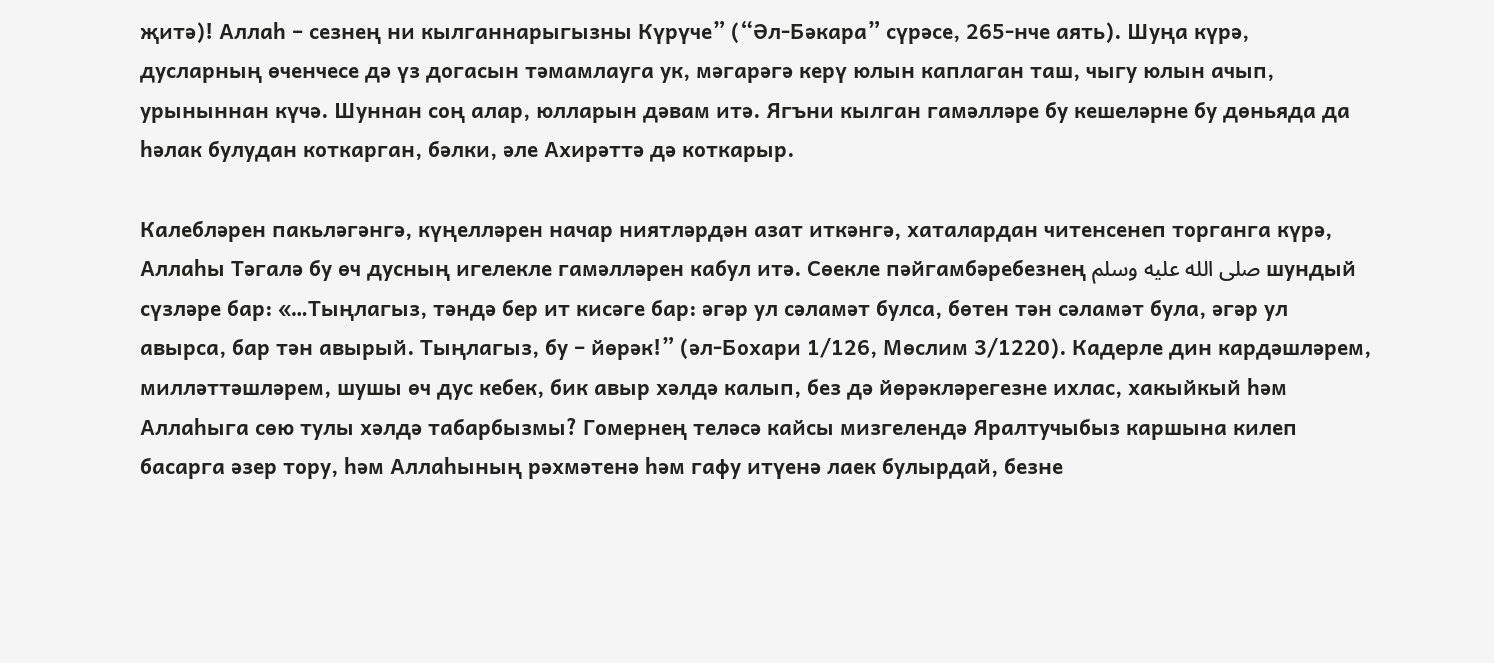җитә)! Аллаһ – сезнең ни кылганнарыгызны Күрүче” (“Әл-Бәкара” сүрәсе, 265-нче аять). Шуңа күрә, дусларның өченчесе дә үз догасын тәмамлауга ук, мәгарәгә керү юлын каплаган таш, чыгу юлын ачып, урыныннан күчә. Шуннан соң алар, юлларын дәвам итә. Ягъни кылган гамәлләре бу кешеләрне бу дөньяда да һәлак булудан коткарган, бәлки, әле Ахирәттә дә коткарыр.

Калебләрен пакьләгәнгә, күңелләрен начар ниятләрдән азат иткәнгә, хаталардан читенсенеп торганга күрә, Аллаһы Тәгалә бу өч дусның игелекле гамәлләрен кабул итә. Сөекле пәйгамбәребезнең صلى الله عليه وسلم шундый сүзләре бар: «…Тыңлагыз, тәндә бер ит кисәге бар: әгәр ул сәламәт булса, бөтен тән сәламәт була, әгәр ул авырса, бар тән авырый. Тыңлагыз, бу – йөрәк!” (әл-Бохари 1/126, Мөслим 3/1220). Кадерле дин кардәшләрем, милләттәшләрем, шушы өч дус кебек, бик авыр хәлдә калып, без дә йөрәкләрегезне ихлас, хакыйкый һәм Аллаһыга сөю тулы хәлдә табарбызмы? Гомернең теләсә кайсы мизгелендә Яралтучыбыз каршына килеп басарга әзер тору, һәм Аллаһының рәхмәтенә һәм гафу итүенә лаек булырдай, безне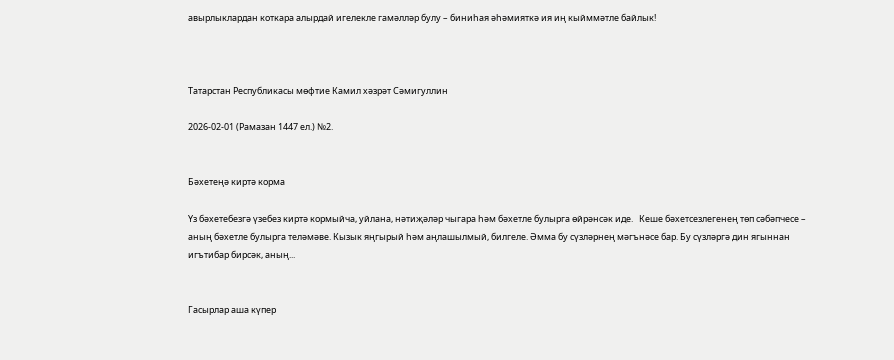авырлыклардан коткара алырдай игелекле гамәлләр булу – биниһая әһәмияткә ия иң кыйммәтле байлык!



Татарстан Республикасы мөфтие Камил хәзрәт Сәмигуллин

2026-02-01 (Рамазан 1447 ел.) №2.


Бәхетеңә киртә корма

Үз бәхетебезгә үзебез киртә кормыйча, уйлана, нәтиҗәләр чыгара һәм бәхетле булырга өйрәнсәк иде.   Кеше бәхетсезлегенең төп сәбәпчесе – аның бәхетле булырга теләмәве. Кызык яңгырый һәм аңлашылмый, билгеле. Әмма бу сүзләрнең мәгънәсе бар. Бу сүзләргә дин ягыннан игътибар бирсәк, аның...


Гасырлар аша күпер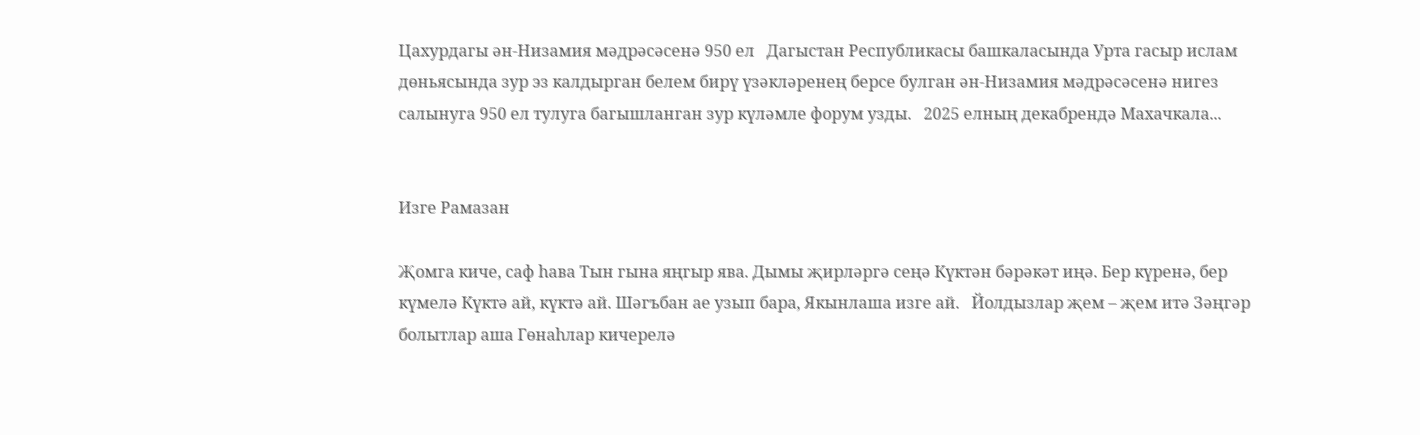Цахурдагы ән-Низамия мәдрәсәсенә 950 ел   Дагыстан Республикасы башкаласында Урта гасыр ислам дөньясында зур эз калдырган белем бирү үзәкләренең берсе булган ән-Низамия мәдрәсәсенә нигез салынуга 950 ел тулуга багышланган зур күләмле форум узды.   2025 елның декабрендә Махачкала...


Изге Рамазан

Җомга киче, саф һава Тын гына яңгыр ява. Дымы җирләргә сеңә Күктән бәрәкәт иңә. Бер күренә, бер күмелә Күктә ай, күктә ай. Шәгъбан ае узып бара, Якынлаша изге ай.   Йолдызлар җем – җем итә Зәңгәр болытлар аша Гөнаһлар кичерелә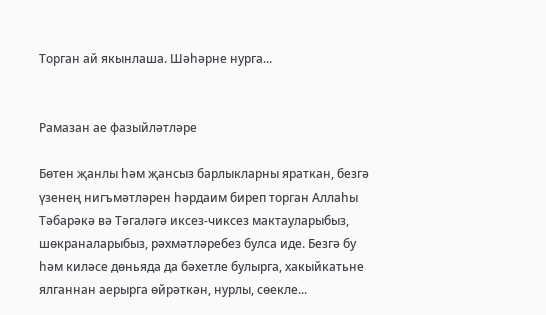Торган ай якынлаша. Шәһәрне нурга...


Рамазан ае фазыйләтләре

Бөтен җанлы һәм җансыз барлыкларны яраткан, безгә үзенең нигъмәтләрен һәрдаим биреп торган Аллаһы Тәбарәкә вә Тәгаләгә иксез-чиксез мактауларыбыз, шөкраналарыбыз, рәхмәтләребез булса иде. Безгә бу һәм киләсе дөньяда да бәхетле булырга, хакыйкатьне ялганнан аерырга өйрәткән, нурлы, сөекле...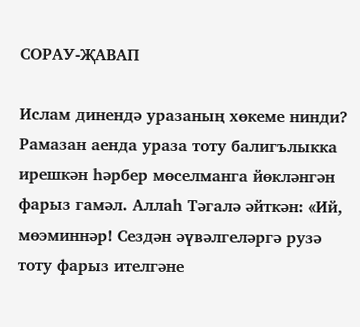СОРАУ-ҖАВАП

Ислам динендә уразаның хөкеме нинди? Рамазан аенда ураза тоту балигълыкка ирешкән һәрбер мөселманга йөкләнгән фарыз гамәл. Аллаһ Тәгалә әйткән: «Ий, мөэминнәр! Сездән әүвәлгеләргә рузә тоту фарыз ителгәне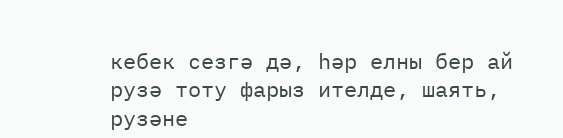кебек сезгә дә, һәр елны бер ай рузә тоту фарыз ителде, шаять, рузәне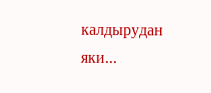калдырудан яки...